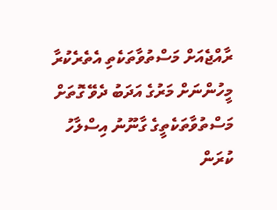ރާއްޖެއަށް މަސްތުވާތަކެތި އެތެރެކުރާ މީހުންނަށް މަރުގެ އަދަބު ދެވޭ ގޮތަށް މަސްތުވާތަކެތީގެ ގާނޫނު އިސްލާހު ކުރަން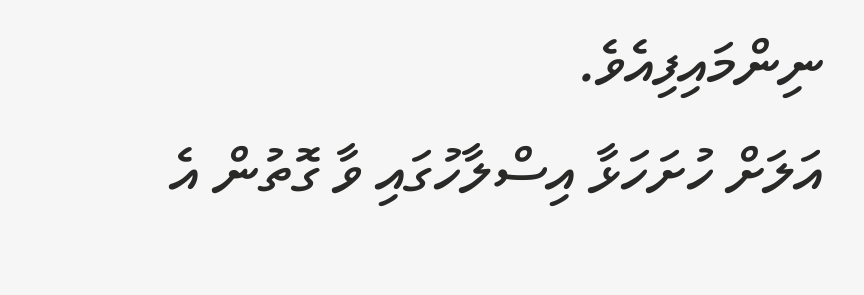ނިންމައިފިއެވެ.
އަލަށް ހުށަހަޅާ އިސްލާހުގައި ވާ ގޮތުން އެ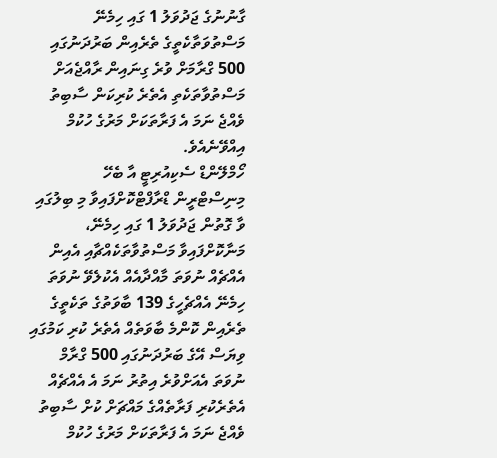ގާނުނުގެ ޖަދުވަލު 1 ގައި ހިމެނޭ މަސްތުވަތާކެތީގެ ތެރެއިން ބަރުދަނުގައި 500 ގްރާމަށް ވުރެ ގިނައިން ރާއްޖެއަށް މަސްތުވާތަކެތި އެތެރެ ކުރިކަން ސާބިތު ވެއްޖެ ނަމަ އެ ފަރާތަކަށް މަރުގެ ހުކުމް އިއްވޭނެއެވެ.
ހޯމްލޭންޑް ސެކިއުރިޓީ އާ ބެހޭ މިނިސްޓްރީން ޑްރާފްޓްކޮށްފައިވާ މި ބިލުގައި ވާ ގޮތުން ޖަދުވަލު 1 ގައި ހިމެނޭ، މަނާކޮށްފައިވާ މަސްތުވާތަކެއްޗާއި އެއިން އެއްޗެއް ނުވަތަ މާއްދާއެއް އެކުލެވޭ ނުވަތަ ހިމެނޭ އެއްޗެހީގެ 139 ބާވަތުގެ ތަކެތީގެ ތެރެއިން ކޮންމެ ބާވަތެއް އެތެރެ ކުރި ކަމުގައި ވިޔަސް އޭގެ ބަރުދަނުގައި 500 ގްރާމް ނުވަތަ އެއަށްވުރެ އިތުރު ނަމަ އެ އެއްޗެއް އެތެރެކުރި ފަރާތެއްގެ މައްޗަށް ކުށް ސާބިތު ވެއްޖެ ނަމަ އެ ފަރާތަކަށް މަރުގެ ހުކުމް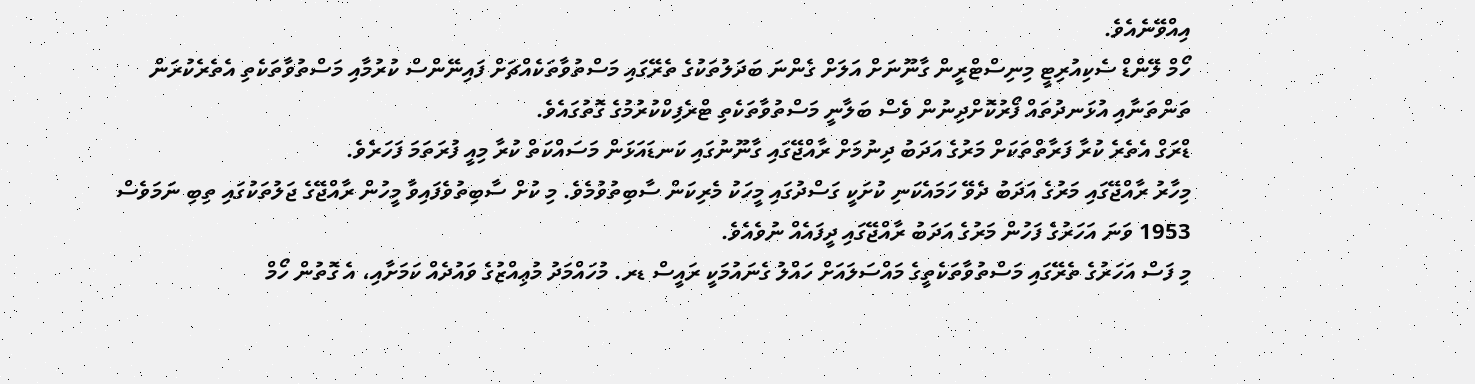އިއްވޭނެއެވެ.
ހޯމް ލޭންޑް ސެކިއުރިޓީ މިނިސްޓްރީން ގާނޫނަށް އަލަށް ގެންނަ ބަދަލުތަކުގެ ތެރޭގައި މަސްތުވާތަކެއްޗަށް ފައިނޭންސް ކުރުމާއި މަސްތުވާތަކެތި އެތެރެކުރަން ތަންތަނާއި އުޅަނދުތައް ފޯރުކޮށްދިނުން ވެސް ބަލާނީ މަސްތުވާތަކެތި ޓްރެފިކްކުރުމުގެ ގޮތުގައެވެ.
ޑްރަގް އެތެރެ ކުރާ ފަރާތްތަކަށް މަރުގެ އަދަބު ދިނުމަށް ރާއްޖޭގައި ގާނޫނުގައި ކަނޑައަޅަން މަސައްކަތް ކުރާ މިއީ ފުރަތަމަ ފަހަރެވެ.
މިހާރު ރާއްޖޭގައި މަރުގެ އަދަބު ދެވޭ ހަމައެކަނި ކުށަކީ ގަސްދުގައި މީހަކު މެރިކަން ސާބިތުވުމެވެ. މި ކުށް ސާބިތުވެފައިވާ މީހުން ރާއްޖޭގެ ޖަލުތަކުގައި ތިބި ނަމަވެސް 1953 ވަނަ އަހަރުގެ ފަހުން މަރުގެ އަދަބު ރާއްޖޭގައި ދީފައެއް ނުވެއެވެ.
މި ފަސް އަހަރުގެ ތެރޭގައި މަސްތުވާތަކެތީގެ މައްސަލައަށް ހައްލު ގެނައުމަކީ ރައީސް ޑރ. މުހައްމަދު މުޢިއްޒުގެ ވައުދެއް ކަމަށާއި، އެ ގޮތުން ހޯމް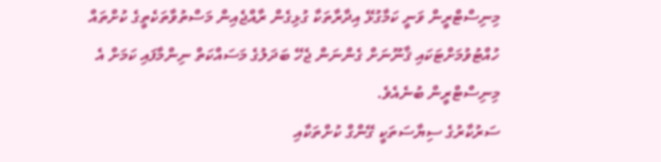މިނިސްޓްރީން ވަނީ ކަމާގުޅޭ އިދާރާތަކާ ގުޅިގެން ރާއްޖެއިން މަސްތުވާތަކެތީގެ ކުށްތައް ހުއްޓުވުމަށްޓަކައި ޤާނޫނަށް ގެންނަން ޖެހޭ ބަދަލުގެ މަސައްކަތް ނިންމާފައި ކަމަށް އެ މިނިސްޓްރީން ބުނެއެވެ.
ސަރުކާރުގެ ސިޔާސަތަކީ ގޭންގް ކުށްތަކާއި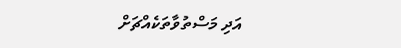އަދި މަސްތުވާތަކެއްޗަށް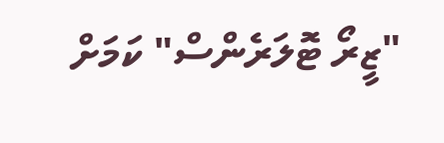"ޒީރޯ ޓޮލަރެންސް" ކަމަށް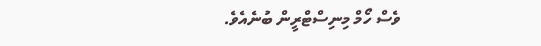ވެސް ހޯމް މިނިސްޓްރީން ބުނެއެވެ.